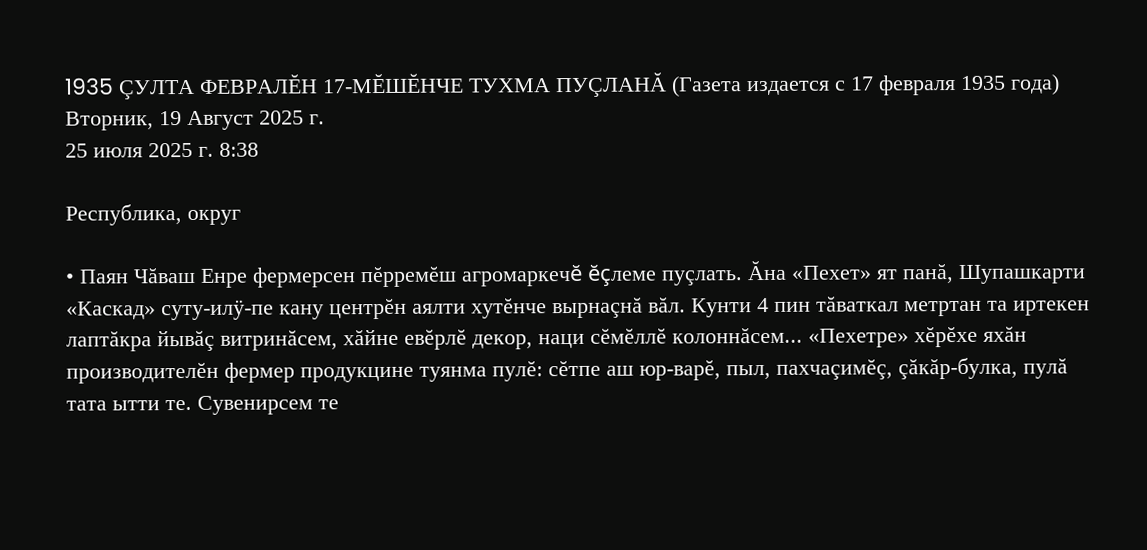1935 ÇУЛТА ФЕВРАЛĔН 17-МĔШĔНЧЕ ТУХМА ПУÇЛАНĂ (Газета издается с 17 февраля 1935 года)
Вторник, 19 Август 2025 г.
25 июля 2025 г. 8:38

Республика, округ

• Паян Чăваш Енре фермерсен пĕрремĕш агромаркечĕ ĕçлеме пуçлать. Ăна «Пехет» ят панă, Шупашкарти «Каскад» суту-илÿ-пе кану центрĕн аялти хутĕнче вырнаçнă вăл. Кунти 4 пин тăваткал метртан та иртекен лаптăкра йывăç витринăсем, хăйне евĕрлĕ декор, наци сĕмĕллĕ колоннăсем... «Пехетре» хĕрĕхе яхăн производителĕн фермер продукцине туянма пулĕ: сĕтпе аш юр-варĕ, пыл, пахчаçимĕç, çăкăр-булка, пулă тата ытти те. Сувенирсем те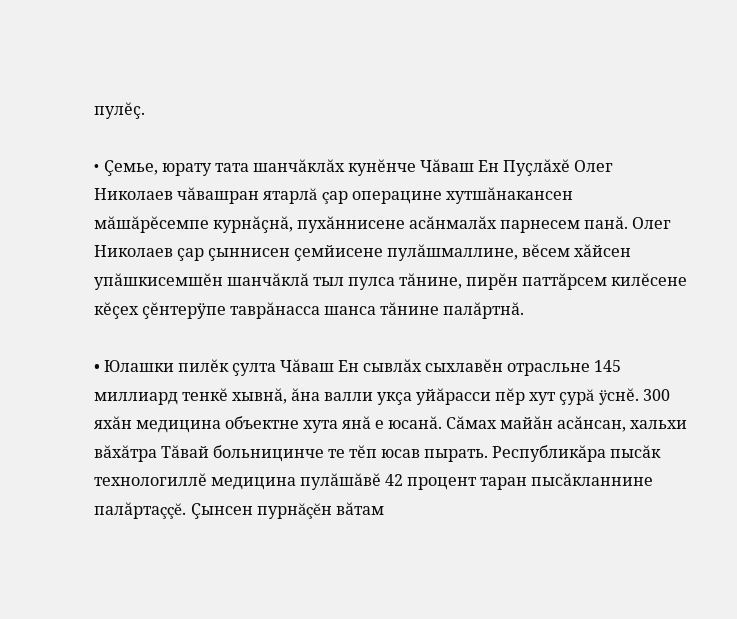пулĕç.

• Çемье, юрату тата шанчăклăх кунĕнче Чăваш Ен Пуçлăхĕ Олег Николаев чăвашран ятарлă çар операцине хутшăнакансен мăшăрĕсемпе курнăçнă, пухăннисене асăнмалăх парнесем панă. Олег Николаев çар çыннисен çемйисене пулăшмаллине, вĕсем хăйсен упăшкисемшĕн шанчăклă тыл пулса тăнине, пирĕн паттăрсем килĕсене кĕçех çĕнтерÿпе таврăнасса шанса тăнине палăртнă.

• Юлашки пилĕк çулта Чăваш Ен сывлăх сыхлавĕн отрасльне 145 миллиард тенкĕ хывнă, ăна валли укçа уйăрасси пĕр хут çурă ÿснĕ. 300 яхăн медицина объектне хута янă е юсанă. Сăмах майăн асăнсан, хальхи вăхăтра Тăвай больницинче те тĕп юсав пырать. Республикăра пысăк технологиллĕ медицина пулăшăвĕ 42 процент таран пысăкланнине палăртаççĕ. Çынсен пурнăçĕн вăтам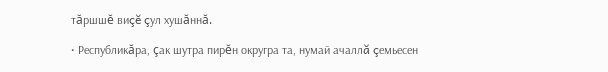тăршшĕ виçĕ çул хушăннă.

• Республикăра, çак шутра пирĕн округра та, нумай ачаллă çемьесен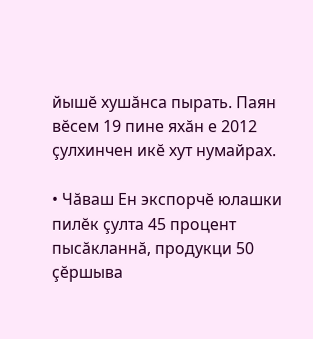йышĕ хушăнса пырать. Паян вĕсем 19 пине яхăн е 2012 çулхинчен икĕ хут нумайрах.

• Чăваш Ен экспорчĕ юлашки пилĕк çулта 45 процент пысăкланнă, продукци 50 çĕршыва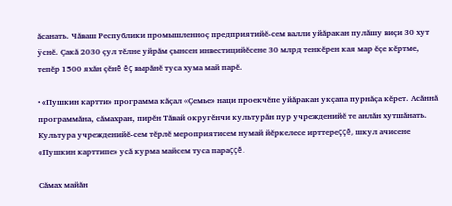ăсанать. Чăваш Республики промышленноç предприятийĕ-сем валли уйăракан пулăшу виçи 30 хут ÿснĕ. Çакă 2030 çул тĕлне уйрăм çынсен инвестицийĕсене 30 млрд тенкĕрен кая мар ĕçе кĕртме, тепĕр 1500 яхăн çĕнĕ ĕç вырăнĕ туса хума май парĕ.

• «Пушкин картти» программа кăçал «Çемье» наци проекчĕпе уйăракан укçапа пурнăçа кĕрет. Асăннă программăна, сăмахран, пирĕн Тăвай округĕнчи культурăн пур учрежденийĕ те анлăн хутшăнать. Культура учрежденийĕ-сем тĕрлĕ мероприятисем нумай йĕркелесе ирттереççĕ, шкул ачисене «Пушкин карттипе» усă курма майсем туса параççĕ.

Сăмах майăн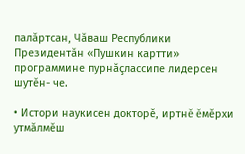палăртсан, Чăваш Республики Президентăн «Пушкин картти» программине пурнăçлассипе лидерсен шутĕн- че.

• Истори наукисен докторĕ, иртнĕ ĕмĕрхи утмăлмĕш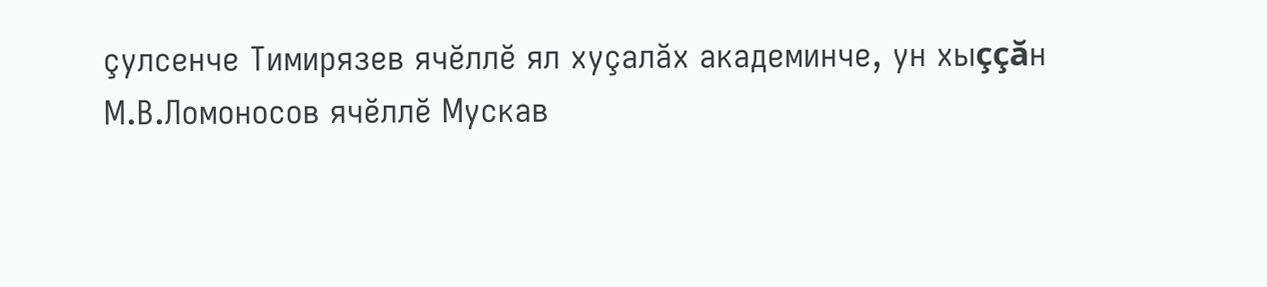çулсенче Тимирязев ячĕллĕ ял хуçалăх академинче, ун хыççăн М.В.Ломоносов ячĕллĕ Мускав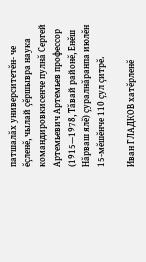патшалăх университетĕн- че ĕçленĕ, чылай çĕршывра наука командировкисенче пулнă Сергей Артемьевич Артемьев профессор (1915—1978, Тăвай районĕ, Енĕш Нăрваш ялĕ) çуралнăранпа июлĕн 15-мĕшĕнче 110 çул çитрĕ.

Иван ГЛАДКОВ хатĕрленĕ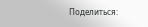Поделиться: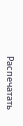Распечатать